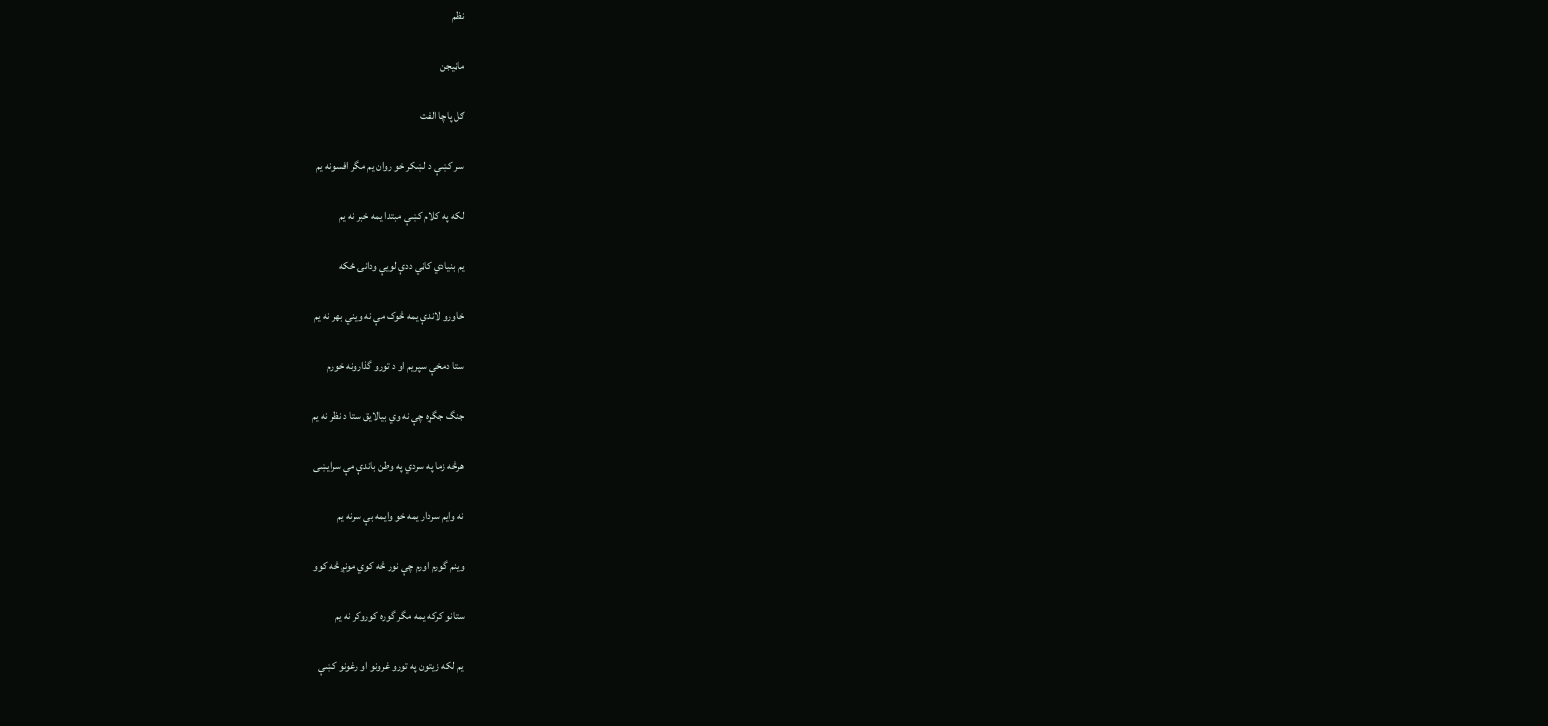نظم

ماڼيجن

ګل پاچا الفت

سر کښې د لښکر خو روان يم مگر افسونه يم

لکه په کلام کښې مبتدا يمه خبر نه يم

يم بنيادي کاڼي ددې لويې ودانۍ ځکه

خاورو لاندې يمه څوک مې نه ويني بهر نه يم

ستا دمخې سپريم او د تورو گذارونه خورم

جنگ جگړه چې نه وي بيالايق ستا د نظر نه يم

هرڅه زما په سردي په وطن باندې مې سرايښی

نه وايم سردار يمه خو وايمه بې سرنه يم

وينم گورم اورم چې نور څه کوي مونږ څه کوو

ستانو کرکه يمه مگر گوره کوروکر نه يم

يم لکه زيتون په تورو غرونو او رغونو کښې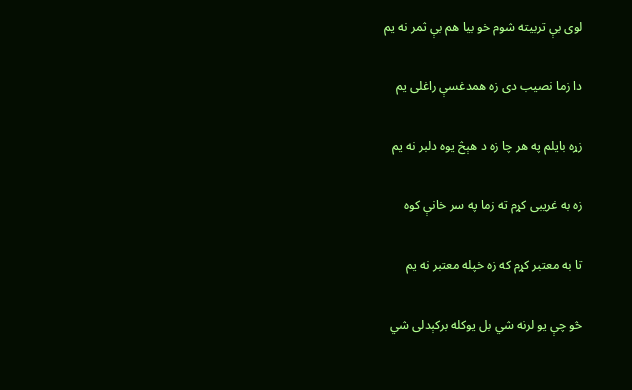لوی بې تربيته شوم خو بيا هم بې ثمر نه يم

دا زما نصيب دی زه همدغسې راغلی يم

زړه بايلم په هر چا زه د هېڅ يوه دلبر نه يم

زه به غريبی کړم ته زما په سر خانې کوه

تا به معتبر کړم که زه خپله معتبر نه يم

څو چې يو لرنه شي بل يوکله برکېدلی شي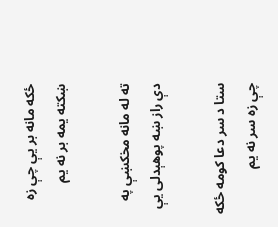ځکه مانه بر يې چې زه ښکته يمه بر نه يم

ته له مانه مخکښې په دې راز ښه پوهېدلی يې

ستا د سر دعا کومه ځکه چې زه سر نه يم